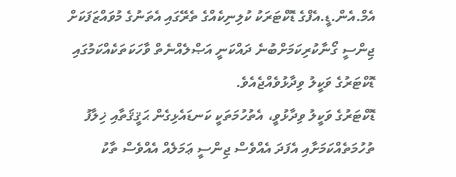އެމް.އެން.ޑީ.އެފްގެ ޑޮކްޓަރަކު ކުލިނިކެއްގެ ތެރޭގައި އެތަނުގެ މުވައްޒަފަކަށް ޖިންސީ ގޯނާކުރިކަމަށްބުނެ ދައްކަނީ އަޞްލެއްނެތް ވާހަކަތަކެއްކަމުގައި ޑޮކްޓަރުގެ ވަކީލު ވިދާޅުވެއްޖެއެވެ.
ޑޮކްޓަރުގެ ވަކީލު ވިދާޅުވީ، އެތުހުމަތަކީ ކަނޑައެޅިގެން ޙަޤީޤަތާއި ޚިލާފު ތުހުމަތެއްކަމަށާއި އެފަދަ އެއްވެސް ޖިންސީ ޢަމަލެއް އެއްވެސް ތާކު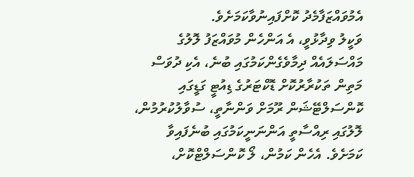އެމުވައްޒަފާމެދު ކޮށްފައިނުވާކަމަށެވެ.
ވަކީލު ވިދާޅުވީ، އެ އަންހެން މުވައްޒަފު ލޮލުގެ މައްސަލައެއް ދިމާވެގެންކަމުގައި ބުނެ، އެކި ދުވަސް މަތިން ތަކުރާރުކޮށް ޑޮކްޓަރުގެ ޑިއުޓީ ގަޑީގައި ކޮންސަލްޓޭޝަން ރޫމަށް ވަންނާތީ، ސުވާލުކުރުމުން، ލޮލުގައި ރިއްސާތީ އަންނަނީކަމުގައި ބުނެފައިވާ ކަމަށެވެ. އެހެން ކަމުން، ލޯ ކޮންސަލްޓްކޮށް،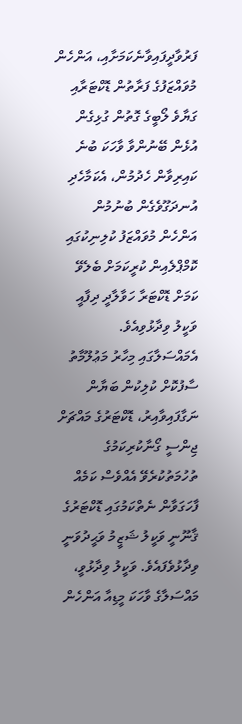ފަރުވާދީފައިވާނެކަމަށާއި، އަންހެން މުވައްޒަފުގެ ފަރާތުން ޑޮކްޓަރާއި ގަޔާވެ ލޯބީގެ ގޮތުން ގުޅިގެން އުޅެން ބޭނުންވާ ވާހަކަ ބުނެ ކައިރިވާން ހެދުމުން، އެކަމާހެދި އުނދަގޫވެގެން ބުނުމުން އަންހެން މުވައްޒަފު ކުލިނިކުގައި ކޮމްޕްލެއިން ކުރީކަމަށް ބެލެވޭ ކަމަށް ޑޮކްޓަރާ ހަވާލާދީ ދިފާއީ ވަކީލު ވިދާޅުވިއެވެ.
އެމައްސަލާގައި މިހާރު މަޢުލޫމާތު ސާފުކޮށް ކުލިކުން ބަޔާން ނަގާފައިވާއިރު، ޑޮކްޓަރުގެ މައްޗަށް ޖިންސީ ގޯނާކުރިކަމުގެ ތުހުމަތުކުރެވޭ އެއްވެސް ކަމެއް ފާހަގަވާން ނެތްކަމުގައި ޑޮކްޓަރުގެ ޤާނޫނީ ވަކީލު ޝަޒީމު ވަޙީދުވަނީ ވިދާޅުވެފައެވެ. ވަކީލު ވިދާޅުވީ، މައްސަލާގެ ވާހަކަ މީޑިއާ އަންހެން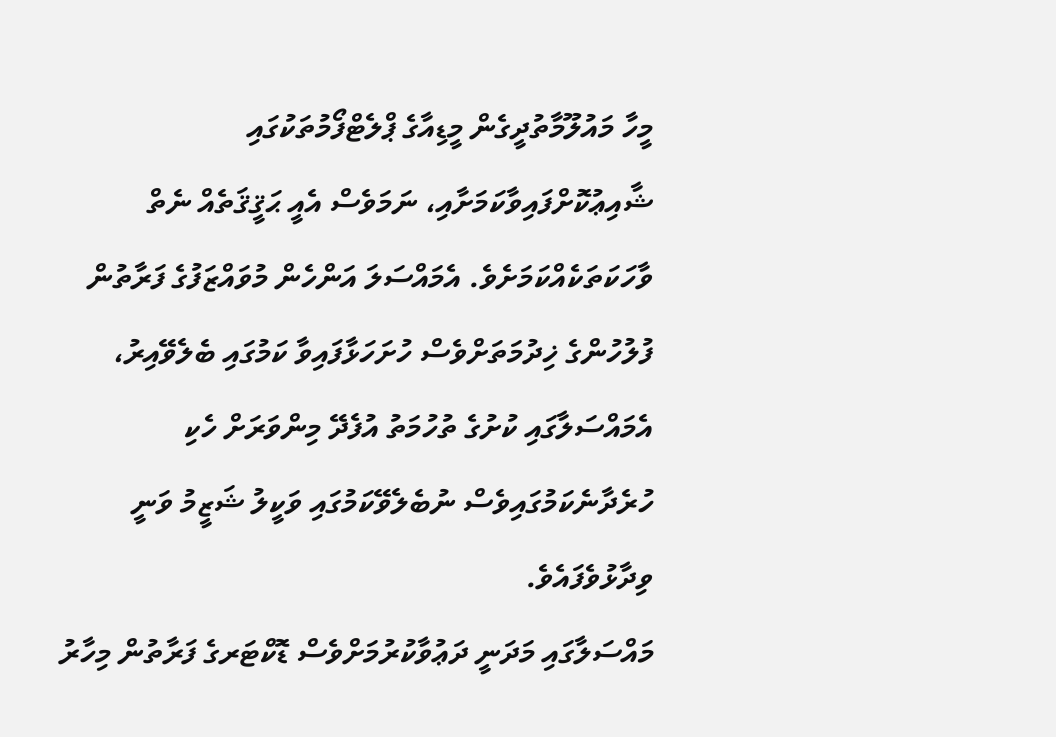މީހާ މައުލޫމާތުދީގެން މީޑިއާގެ ޕްލެޓްފޯމުތަކުގައި ޝާއިޢުކޮށްފައިވާކަމަށާއި، ނަމަވެސް އެއީ ޙަޤީޤަތެއް ނެތް ވާހަކަތަކެއްކަމަށެވެ. އެމައްސަލަ އަންހެން މުވައްޒަފުގެ ފަރާތުން ފުލުހުންގެ ޚިދުމަތަށްވެސް ހުށަހަޅާފައިވާ ކަމުގައި ބެލެވޭއިރު، އެމައްސަލާގައި ކުށުގެ ތުހުމަތު އުފެދޭ މިންވަރަށް ހެކި ހުރެދާނެކަމުގައިވެސް ނުބެލެވޭކަމުގައި ވަކީލު ޝަޒީމު ވަނީ ވިދާޅުވެފައެވެ.
މައްސަލާގައި މަދަނީ ދަޢުވާކުރުމަށްވެސް ޑޮކްޓަރގެ ފަރާތުން މިހާރު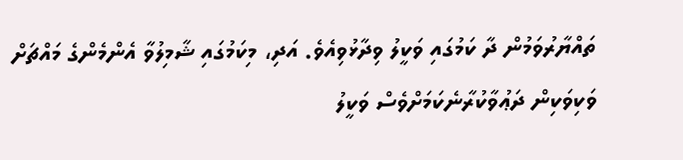ތައްޔާރުވަމުން ދާ ކަމުގައި ވަކީލު ވިދާޅުވިއެވެ. އަދި، މިކަމުގައި ޝާމިލުވާ އެންމެންގެ މައްޗަށް ވަކިވަކިން ދަޢުވާކުރާނެކަމަށްވެސް ވަކީލު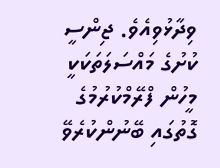ވިދާޅުވިއެވެ. ޖިންސީ ކުށުގެ މައްސަލަތަކަކީ މީހުން ފްރޭމްކުރުމުގެ ގޮތުގައި ބޭނުންކުރެވޭ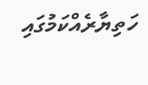ހަތިޔާރެއްކަމުގައި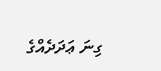ގިނަ ޢަދަދެއްގެ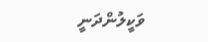ވަކީލުންދަނީ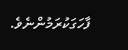ފާހަގަކުރަމުންނެވެ.